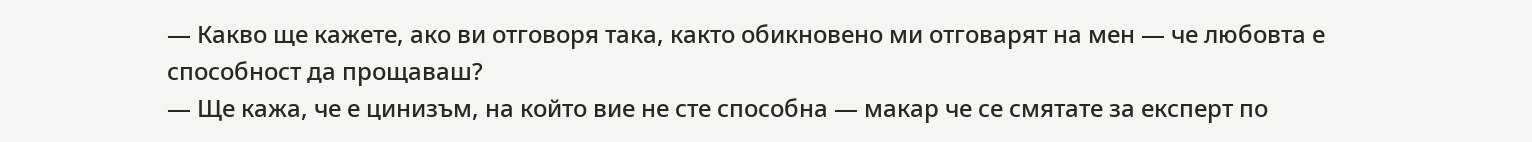— Какво ще кажете, ако ви отговоря така, както обикновено ми отговарят на мен — че любовта е способност да прощаваш?
— Ще кажа, че е цинизъм, на който вие не сте способна — макар че се смятате за експерт по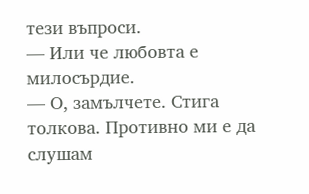тези въпроси.
— Или че любовта е милосърдие.
— О, замълчете. Стига толкова. Противно ми е да слушам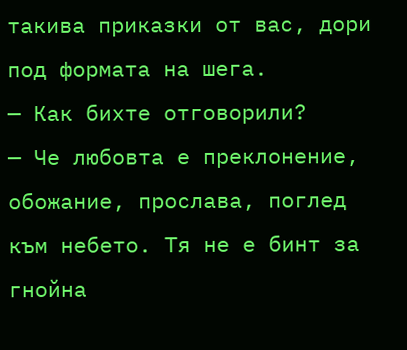такива приказки от вас, дори под формата на шега.
— Как бихте отговорили?
— Че любовта е преклонение, обожание, прослава, поглед към небето. Тя не е бинт за гнойна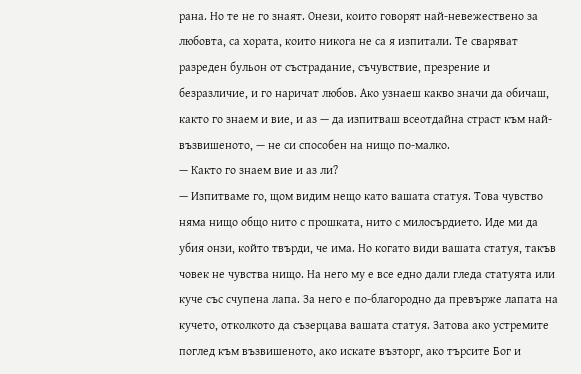рана. Но те не го знаят. Онези, които говорят най-невежествено за любовта, са хората, които никога не са я изпитали. Те сваряват разреден бульон от състрадание, съчувствие, презрение и безразличие, и го наричат любов. Ако узнаеш какво значи да обичаш, както го знаем и вие, и аз — да изпитваш всеотдайна страст към най-възвишеното, — не си способен на нищо по-малко.
— Както го знаем вие и аз ли?
— Изпитваме го, щом видим нещо като вашата статуя. Това чувство няма нищо общо нито с прошката, нито с милосърдието. Иде ми да убия онзи, който твърди, че има. Но когато види вашата статуя, такъв човек не чувства нищо. На него му е все едно дали гледа статуята или куче със счупена лапа. За него е по-благородно да превърже лапата на кучето, отколкото да съзерцава вашата статуя. Затова ако устремите поглед към възвишеното, ако искате възторг, ако търсите Бог и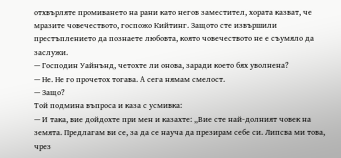отхвърляте промиването на рани като негов заместител, хората казват, че мразите човечеството, госпожо Кийтинг. Защото сте извършили престъплението да познаете любовта, която човечеството не е съумяло да заслужи.
— Господин Уайнънд, четохте ли онова, заради което бях уволнена?
— Не. Не го прочетох тогава. А сега нямам смелост.
— Защо?
Той подмина въпроса и каза с усмивка:
— И така, вие дойдохте при мен и казахте: „Вие сте най-долният човек на земята. Предлагам ви се, за да се науча да презирам себе си. Липсва ми това, чрез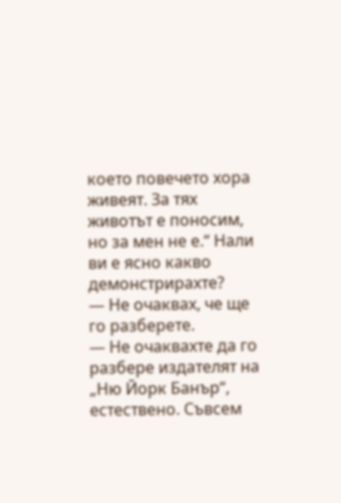което повечето хора живеят. За тях животът е поносим, но за мен не е.“ Нали ви е ясно какво демонстрирахте?
— Не очаквах, че ще го разберете.
— Не очаквахте да го разбере издателят на „Ню Йорк Банър“, естествено. Съвсем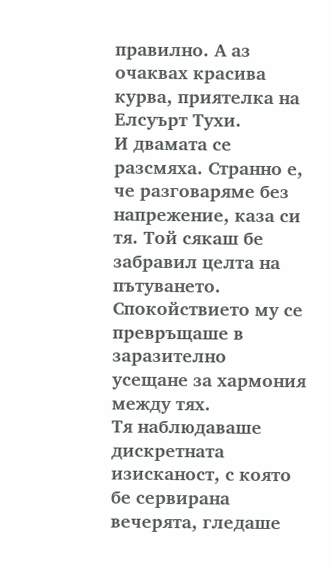правилно. А аз очаквах красива курва, приятелка на Елсуърт Тухи.
И двамата се разсмяха. Странно е, че разговаряме без напрежение, каза си тя. Той сякаш бе забравил целта на пътуването. Спокойствието му се превръщаше в заразително усещане за хармония между тях.
Тя наблюдаваше дискретната изисканост, с която бе сервирана вечерята, гледаше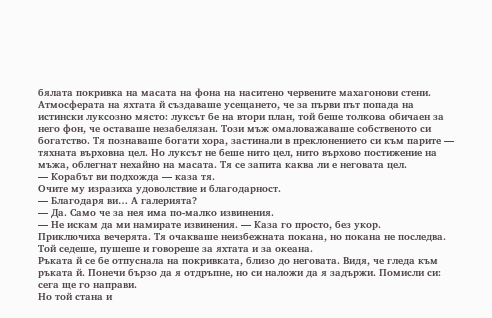бялата покривка на масата на фона на наситено червените махагонови стени. Атмосферата на яхтата й създаваше усещането, че за първи път попада на истински луксозно място: луксът бе на втори план, той беше толкова обичаен за него фон, че оставаше незабелязан. Този мъж омаловажаваше собственото си богатство. Тя познаваше богати хора, застинали в преклонението си към парите — тяхната върховна цел. Но луксът не беше нито цел, нито върхово постижение на мъжа, облегнат нехайно на масата. Тя се запита каква ли е неговата цел.
— Корабът ви подхожда — каза тя.
Очите му изразиха удоволствие и благодарност.
— Благодаря ви… А галерията?
— Да. Само че за нея има по-малко извинения.
— Не искам да ми намирате извинения. — Каза го просто, без укор.
Приключиха вечерята. Тя очакваше неизбежната покана, но покана не последва. Той седеше, пушеше и говореше за яхтата и за океана.
Ръката й се бе отпуснала на покривката, близо до неговата. Видя, че гледа към ръката й. Понечи бързо да я отдръпне, но си наложи да я задържи. Помисли си: сега ще го направи.
Но той стана и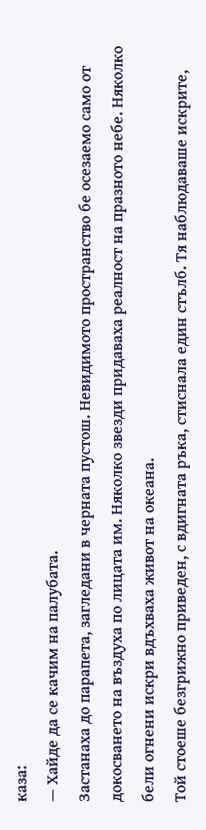каза:
— Хайде да се качим на палубата.
Застанаха до парапета, загледани в черната пустош. Невидимото пространство бе осезаемо само от докосването на въздуха по лицата им. Няколко звезди придаваха реалност на празното небе. Няколко бели огнени искри вдъхваха живот на океана.
Той стоеше безгрижно приведен, с вдигната ръка, стиснала един стълб. Тя наблюдаваше искрите,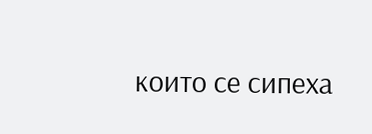които се сипеха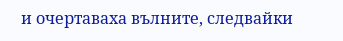и очертаваха вълните, следвайки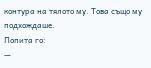контура на тялото му. Това също му подхождаше.
Попита го:
—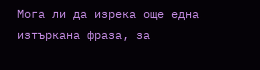Мога ли да изрека още една изтъркана фраза, за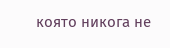която никога не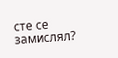сте се замислял?